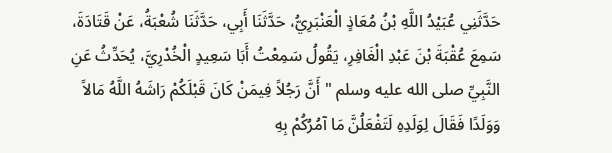حَدَّثَنِي عُبَيْدُ اللَّهِ بْنُ مُعَاذٍ الْعَنْبَرِيُّ، حَدَّثَنَا أَبِي، حَدَّثَنَا شُعْبَةُ، عَنْ قَتَادَةَ، سَمِعَ عُقْبَةَ بْنَ عَبْدِ الْغَافِرِ، يَقُولُ سَمِعْتُ أَبَا سَعِيدٍ الْخُدْرِيَّ، يُحَدِّثُ عَنِ النَّبِيِّ صلى الله عليه وسلم " أَنَّ رَجُلاً فِيمَنْ كَانَ قَبْلَكُمْ رَاشَهُ اللَّهُ مَالاً وَوَلَدًا فَقَالَ لِوَلَدِهِ لَتَفْعَلُنَّ مَا آمُرُكُمْ بِهِ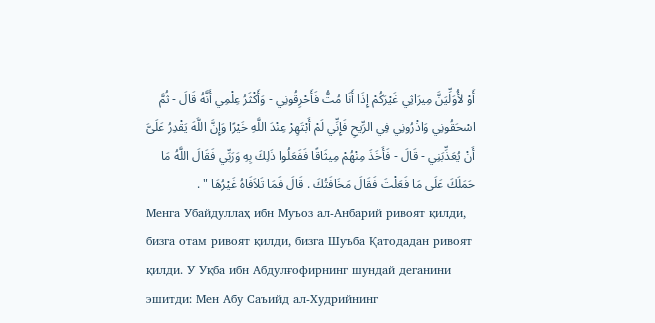أَوْ لأُوَلِّيَنَّ مِيرَاثِي غَيْرَكُمْ إِذَا أَنَا مُتُّ فَأَحْرِقُونِي - وَأَكْثَرُ عِلْمِي أَنَّهُ قَالَ - ثُمَّ اسْحَقُونِي وَاذْرُونِي فِي الرِّيحِ فَإِنِّي لَمْ أَبْتَهِرْ عِنْدَ اللَّهِ خَيْرًا وَإِنَّ اللَّهَ يَقْدِرُ عَلَىَّ أَنْ يُعَذِّبَنِي - قَالَ - فَأَخَذَ مِنْهُمْ مِيثَاقًا فَفَعَلُوا ذَلِكَ بِهِ وَرَبِّي فَقَالَ اللَّهُ مَا حَمَلَكَ عَلَى مَا فَعَلْتَ فَقَالَ مَخَافَتُكَ . قَالَ فَمَا تَلاَفَاهُ غَيْرُهَا " .
Менга Убайдуллаҳ ибн Муъоз ал-Анбарий ривоят қилди, бизга отам ривоят қилди, бизга Шуъба Қатодадан ривоят қилди. У Уқба ибн Абдулғофирнинг шундай деганини эшитди: Мен Абу Саъийд ал-Худрийнинг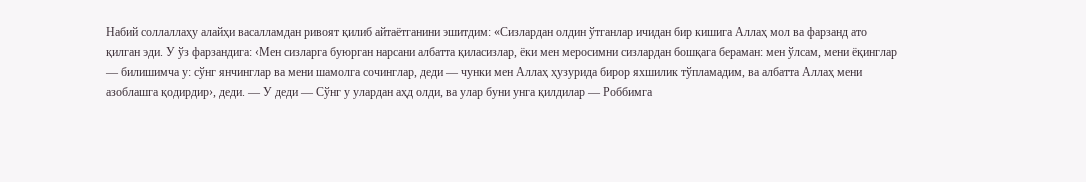Набий соллаллаҳу алайҳи васалламдан ривоят қилиб айтаётганини эшитдим: «Сизлардан олдин ўтганлар ичидан бир кишига Аллаҳ мол ва фарзанд ато қилган эди. У ўз фарзандига: ‹Мен сизларга буюрган нарсани албатта қиласизлар, ёки мен меросимни сизлардан бошқага бераман: мен ўлсам, мени ёқинглар — билишимча у: сўнг янчинглар ва мени шамолга сочинглар, деди — чунки мен Аллаҳ ҳузурида бирор яхшилик тўпламадим, ва албатта Аллаҳ мени азоблашга қодирдир›, деди. — У деди — Сўнг у улардан аҳд олди, ва улар буни унга қилдилар — Роббимга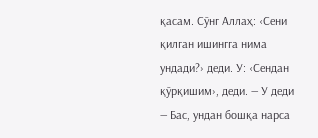қасам. Сўнг Аллаҳ: ‹Сени қилган ишингга нима ундади?› деди. У: ‹Сендан қўрқишим›, деди. — У деди — Бас, ундан бошқа нарса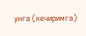унга (кечиримга)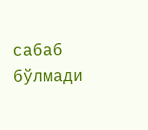сабаб бўлмади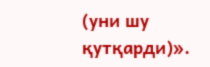(уни шу қутқарди)».